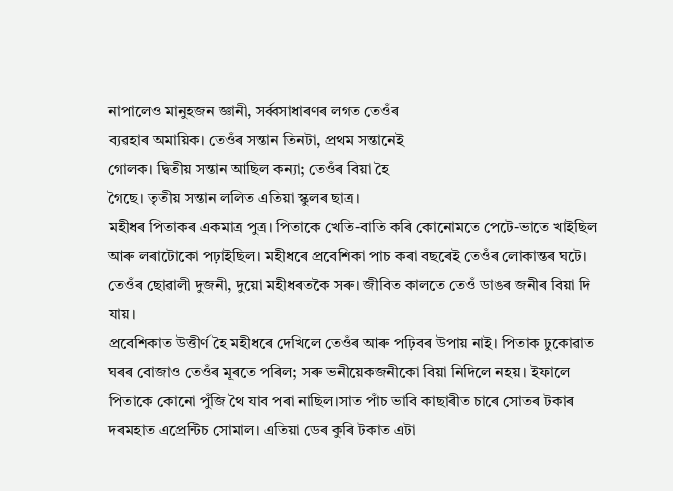নাপালেও মানুহজন জ্ঞানী, সৰ্ব্বসাধাৰণৰ লগত তেওঁৰ
ব্যৱহাৰ অমায়িক। তেওঁৰ সন্তান তিনটা, প্ৰথম সন্তানেই
গোলক। দ্বিতীয় সন্তান আছিল কন্যা; তেওঁৰ বিয়া হৈ
গৈছে। তৃতীয় সন্তান ললিত এতিয়া স্কুলৰ ছাত্ৰ।
মহীধৰ পিতাকৰ একমাত্ৰ পুত্ৰ। পিতাকে খেতি-বাতি কৰি কোনোমতে পেটে-ভাতে খাইছিল আৰু লৰাটোকো পঢ়াইছিল। মহীধৰে প্ৰবেশিকা পাচ কৰা বছৰেই তেওঁৰ লোকান্তৰ ঘটে। তেওঁৰ ছোৱালী দুজনী, দুয়ো মহীধৰতকৈ সৰু। জীবিত কালতে তেওঁ ডাঙৰ জনীৰ বিয়া দি যায়।
প্ৰবেশিকাত উত্তীৰ্ণ হৈ মহীধৰে দেখিলে তেওঁৰ আৰু পঢ়িবৰ উপায় নাই। পিতাক ঢুকোৱাত ঘৰৰ বোজাও তেওঁৰ মূৰতে পৰিল; সৰু ভনীয়েকজনীকো বিয়া নিদিলে নহয়। ইফালে পিতাকে কোনো পুঁজি থৈ যাব পৰা নাছিল।সাত পাঁচ ভাবি কাছাৰীত চাৰে সোতৰ টকাৰ দৰমহাত এপ্ৰেন্টিচ সোমাল। এতিয়া ডেৰ কুৰি টকাত এটা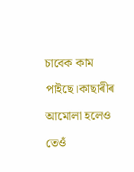চাবেক কাম পাইছে।কাছাৰীৰ আমোলা হলেও তেওঁ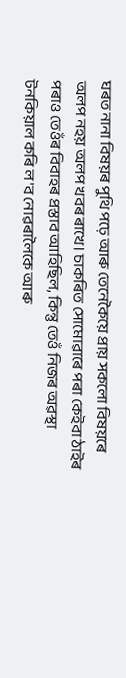ঘৰত নানা বিষয়ৰ পুথি পঢ়ে আৰু তেনেকৈয়ে প্ৰায় সকলো বিষয়ৰে অলপ নহয় অলপ খবৰ ৰাখে। চাকৰিত সোমোৱাৰে পৰা কেইবা ঠাইৰ পৰাও তেওঁৰ বিবাহৰ প্ৰস্তাব আহিছিল, কিন্তু তেওঁ নিজৰ অৱস্থা টনকিয়াল কৰি ল'ব নোৱৰালৈকে আৰু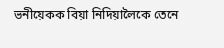ভনীয়েকক বিয়া নিদিয়ালৈকে তেনে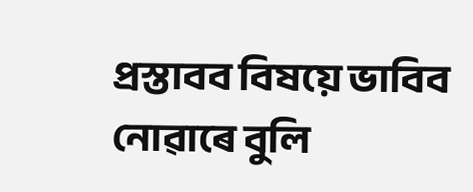প্ৰস্তাবব বিষয়ে ভাবিব নোৱাৰে বুলি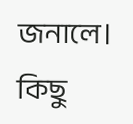জনালে। কিছু